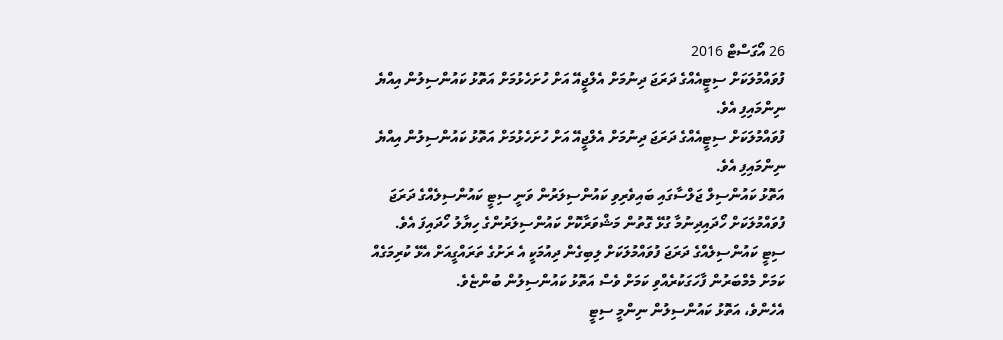26 އޯގަސްޓް 2016
ފުވައްމުލަކަށް ސިޓީއެއްގެ ދަރަޖަ ދިނުމަށް އެލްޖީއޭ އަށް ހުށަހެޅުމަށް އަތޮޅު ކައުންސިލުން އިއްޔެ ނިންމައިފި އެވެ.
ފުވައްމުލަކަށް ސިޓީއެއްގެ ދަރަޖަ ދިނުމަށް އެލްޖީއޭ އަށް ހުށަހެޅުމަށް އަތޮޅު ކައުންސިލުން އިއްޔެ ނިންމައިފި އެވެ.
އަތޮޅު ކައުންސިލް ޖަލްސާގައި ބައިވެރިވި ކައުންސިލަރުން ވަނީ ސިޓީ ކައުންސިލެއްގެ ދަރަޖަ ފުވައްމުލަކަށް ހޯދައިދިނުމާ ގުޅޭ ގޮތުން މަޝްވަރާކޮށް ކައުންސިލަރުންގެ ހިޔާލު ހޯދައިފަ އެވެ.
ސިޓީ ކައުންސިލެއްގެ ދަރަޖަ ފުވައްމުލަކަށް ލިބިގެން ދިއުމަކީ އެ ރަށުގެ ތަރައްގީއަށް އެޅޭ ކުރިމަގެއް ކަމަށް މެމްބަރުން ފާހަގަކުރެއްވި ކަމަށް ވެސް އަތޮޅު ކައުންސިލުން ބުންޏެވެ.
އެހެންވެ، އަތޮޅު ކައުންސިލުން ނިންމީ ސިޓީ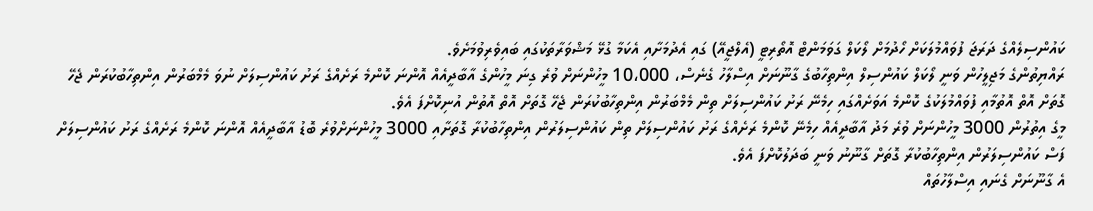ކައުންސިލެއްގެ ދަރަޖަ ފުވައްމުލަކަށް ހޯދުމަށް ލޯކަލް ގަވަމަންޓް އޮތޯރިޓީ (އެލްޖީއޭ) ގައި އެދުމަށާއި އެކަމާ ގުޅޭ މަޝްވަރާތަކުގައި ބައިވެރިވުމަށެވެ.
ރައްޔިތުންގެ މަޖިލީހުން ވަނީ ލޯކަލް ކައުންސިލް އިންތިހާބުގެ ގާނޫނަށް އިސްލާހު ގެނެސް، 10،000 މީހުންނަށް ވުރެ ގިނަ މީހުންގެ އާބާދީއެއް އޮންނަ ކޮންމެ ރަށެއްގެ ރަށު ކައުންސިލަށް ނުވަ މެމްބަރުން އިންތިހާބުކުރަން ޖެހޭ ގޮތަށް އޮތް އޮތުމާއި ފުވައްމުލަކުގެ ކޮންމެ އަވަށެއްގައި ހިމެނޭ ރަށު ކައުންސިލަށް ތިން މެމްބަރުން އިންތިހާބުކުރަން ޖެހޭ ގޮތަށް އޮތް އޮތުން އުނިކޮށްފަ އެވެ.
މީގެ އިތުރުން 3000 މީހުންނަށް ވުރެ މަދު އާބާދީއެއް ހިމެނޭ ކޮންމެ ރަށެއްގެ ރަށު ކައުންސިލަށް ތިން ކައުންސިލަރުން އިންތިހާބުކުރާ ގޮތަށާއި 3000 މީހުންނަށްވުރެ ބޮޑު އާބާދީއެއް އޮންނަ ކޮންމެ ރަށެއްގެ ރަށު ކައުންސިލަށް ފަސް ކައުންސިލަރުން އިންތިހާބުކުރާ ގޮތަށް ގާނޫނު ވަނީ ބަދަލުކޮށްފަ އެވެ.
އެ ގާނޫނަށް ގެނައި އިސްލާހުތައް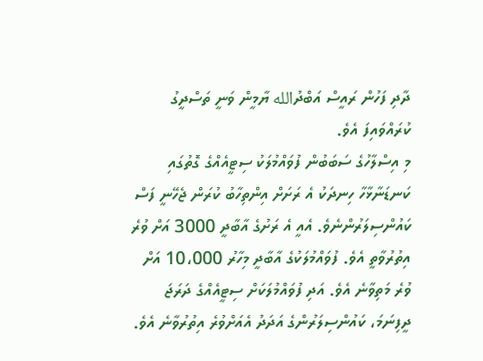ދާދި ފަހުން ރައީސް އަބްދުالله ޔާމީން ވަނީ ތަސްދީގު ކުރައްވައިފަ އެވެ.
މި އިސްލާހުގެ ސަބަބުން ފުވައްމުލަކު ސިޓީއެއްގެ ގޮތުގައި ކަނޑަނާޅާހާ ހިނދަކު އެ ރަށަށް އިންތިހާބު ކުރަން ޖެހޭނީ ފަސް ކައުންސިލަރުންނެވެ. އެއީ އެ ރަށުގެ އާބާދީ 3000 އަށް ވުރެ އިތުރުވާތީ އެވެ. ފުވައްމުލަކުގެ އާބާދީ މިހާރު 10،000 އަށް ވުރެ މަތިވާނެ އެވެ. އަދި ފުވައްމުލަކަށް ސިޓީއެއްގެ ދަރަޖަ ދީފިނަމަ، ކައުންސިލަރުންގެ އަދަދު އެއަށްވުރެ އިތުރުވާނެ އެވެ.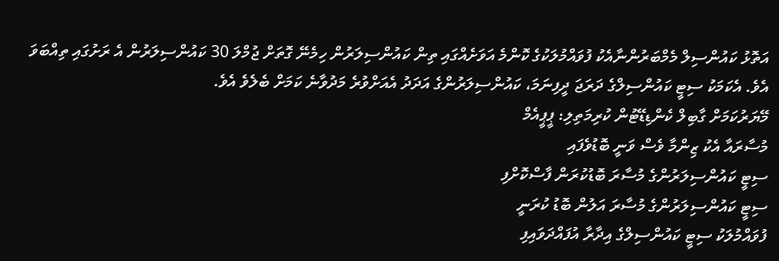އަތޮޅު ކައުންސިލް މެމްބަރުންނާއެކު ފުވައްމުލަކުގެ ކޮންމެ އަވަށެއްގައި ތިން ކައުންސިލަރުން ހިމެނޭ ގޮތަށް ޖުމްލަ 30 ކައުންސިލަރުން އެ ރަށުގައި ތިއްބަވަ އެވެ. އެކަމަކު ސިޓީ ކައުންސިލްގެ ދަރަޖަ ދީފިނަމަ، ކައުންސިލަރުންގެ އަދަދު އެއަށްވުރެ މަދުވާނެ ކަމަށް ބެލެވެ އެވެ.
މޭޔަރުކަމަށް ގާބިލް ކެންޑިޑޭޓުން ކުރިމަތިލި: ޕީޕީއެމް
މުސާރައާ އެކު ޒިންމާ ވެސް ވަނީ ބޮޑުވެފައި
ސިޓީ ކައުންސިލަރުންގެ މުސާރަ ބޮޑުކުރަން ފާސްކޮށްފި
ސިޓީ ކައުންސިލަރުންގެ މުސާރަ އަލުން ބޮޑު ކުރަނީ
ފުވައްމުލަކު ސިޓީ ކައުންސިލްގެ އިދާރާ އުފައްދަވައިފި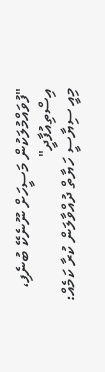"ފުވައްމުލަކުން މަސީހަށް ނޫނެކޭ ބުނެފި، އިސްތިއުފާދީ"
މިއީ ސިޔާސީ ހަޔާތް ދުއްވާލަން ކުރާ ކަމެއް: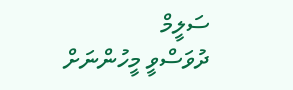ސަލީމް
ދުވަސްވީ މީހުންނަށް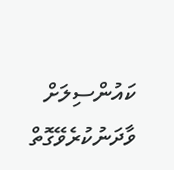ކައުންސިލަށް ވާދަނުކުރެވޭގޮތް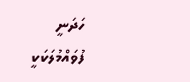ހަދަނީ
ފުވައްމުލަކަކީ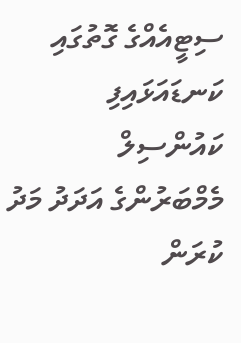ސިޓީއެއްގެ ގޮތުގައި ކަނޑައަޅައިފި
ކައުންސިލް މެމްބަރުންގެ އަދަދު މަދު ކުރަން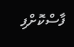ފާސްކޮށްފި